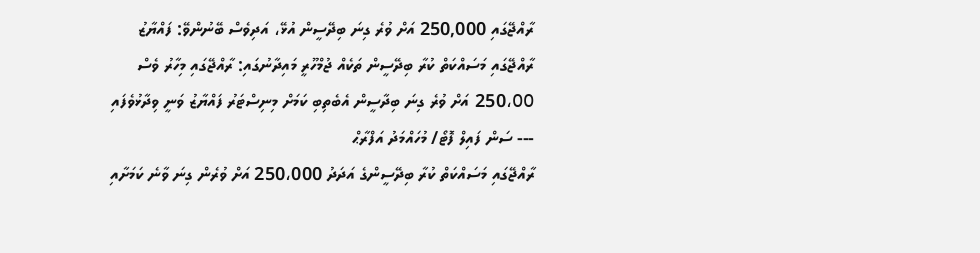ރާއްޖޭގައި 250,000 އަށް ވުރެ ގިނަ ބިދޭސީން އުޅޭ، އަދިވެސް ބޭނުންވޭ: ފައްޔާޒު
ރާއްޖޭގައި މަސައްކަތް ކުރާ ބިދޭސީން ތަކެއް ޖުމްހޫރީ މައިދާނުގައި: ރާއްޖޭގައި މިހާރު ވެސް 250،00 އަށް ވުރެ ގިނަ ބިދާސީން އެބެތިބި ކަމަށް މިނިސްޓަރު ފައްޔާޒު ވަނީ ވިދާޅުވެފައި --- ސަން ފައިލް ފޮޓޯ/ މުހައްމަދު އަފްރާޙް
ރާއްޖޭގައި މަސައްކަތް ކުރާ ބިދޭސީންގެ އަދަދު 250،000 އަށް ވުރެން ގިނަ ވާނެ ކަމަށާއި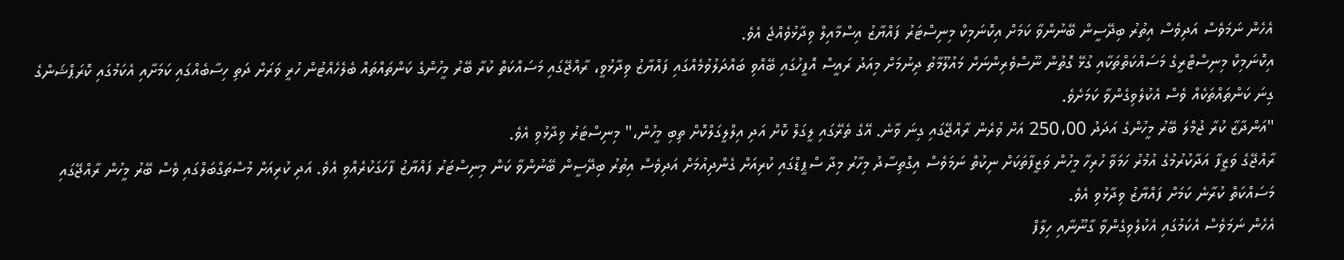އެހެން ނަމަވެސް އަދިވެސް އިތުރު ބިދޭސީން ބޭނުންވާ ކަމަށް އިކޮނަމިކް މިނިސްޓަރު ފައްޔާޒު އިސްމާއިލް ވިދާޅުވެއްޖެ އެވެ.
އިކޮނަމިކް މިނިސްޓްރީގެ މަސައްކަތްތަކާއި ގުޅޭ ގޮތުން ނޫސްވެރިންނަށް މައުލޫމާތު ދިނުމަށް މިއަދު ރައީސް އޮފީހުގައި ބޭއްވި ބައްދަލުވުމެއްގައި ފައްޔާޒު ވިދާޅުވީ، ރާއްޖޭގައި މަސައްކަތް ކުރާ ބޭރު މީހުންގެ ކަންތައްތައް ބެލެހެއްޓުން ހުރީ ވަރަށް ދަތި ހިސާބެއްގައި ކަމަށާއި އެކަމުގައި ކޮރަޕްޝަންގެ ގިނަ ކަންތައްތަކެއް ވެސް އެކުލެވިގެންވާ ކަމަށެވެ.
"އަންދާޒާ ކުރާ ޖުމްލަ ބޭރު މީހުންގެ އަދަދު 250،00 އަށް ވުރެން ރާއްޖޭގައި ގިނަ ވާނެ. އޭގެ ތެރޭގައި ލީގަލް ކޮށް އަދި އިލްލީގަލްކޮށް ތިބި މީހުން،" މިނިސްޓަރު ވިދާޅުވި އެވެ.
ރާއްޖޭގެ ވަޒީފާ އަދާކުރުމުގެ އުމުރު ހަމަވާ ހުރިހާ މީހުން ވަޒީފާތަކަށް ނިކުތް ނަމަވެސް އިގްތިސާދު މިހާރު މިދާ ސްޕީޑްގައި ކުރިއަށް ގެންދިއުމަށް އަދިވެސް އިތުރު ބިދޭސީން ބޭނުންވާ ކަން މިނިސްޓަރު ފައްޔާޒު ފާހަގަކުރެއްވި އެވެ. އަދި ކުރިއަށް މުސްތަގްބަލްގައި ވެސް ބޭރު މީހުން ރާއްޖޭގައި މަސައްކަތް ކުރާނެ ކަމަށް ފައްޔާޒު ވިދާޅުވި އެވެ.
އެހެން ނަމަވެސް އެކަމުގައި އެކުލެވިގެންވާ ގާނޫނާއި ހިލާފް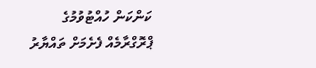ކަންކަން ހުއްޓުވުމުގެ ޕްރޮގްރާމެއް ފެށެމަށް ތައްޔާރު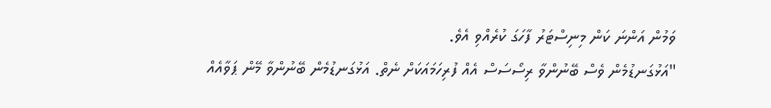ވަމުން އަންނަ ކަން މިނިސްޓަރު ފާހަގަ ކުރެއްވި އެވެ.
"އަޅުގަނޑުމެން ވެސް ބޭނުންވާ ރިސޯސަސް އެއް ފުރިހަމައަކަށް ނެތް. އަޅުގަނޑުމެން ބޭނުންވާ މޭން ޕަވާއެއް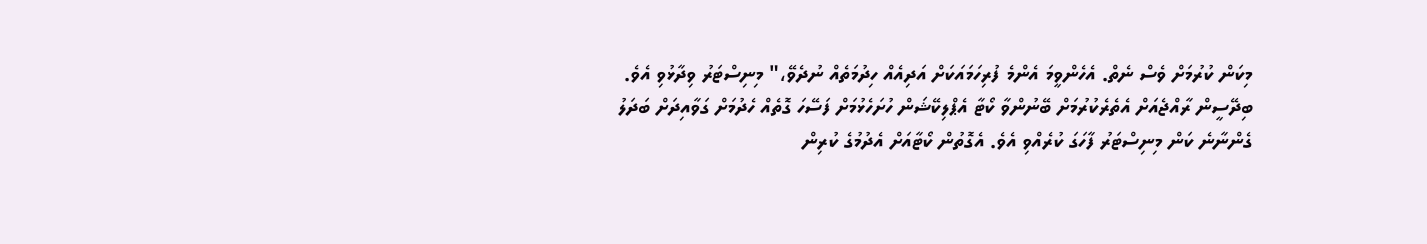މިކަން ކުރުމަށް ވެސް ނެތް. އެހެންވީމަ އެންމެ ފުރިހަމައަކަށް އަދިއެއް ހިދުމަތެއް ނުދެވޭ،" މިނިސްޓަރު ވިދާޅުވި އެވެ.
ބިދޭސީން ރާއްޖެއަށް އެތެރެކުރުމަށް ބޭނުންވާ ކޯޓާ އެޕްލިކޭޝަން ހުށަހެޅުމަށް ފަސޭހަ ގޮތެއް ހެދުމަށް ގަވާއިދަށް ބަދަލު ގެންނާނެ ކަން މިނިސްޓަރު ފާހަގަ ކުރެއްވި އެވެ. އެގޮތުން ކޯޓާއަށް އެދުމުގެ ކުރިން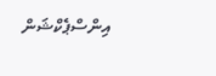އިންސްޕެކްޝަން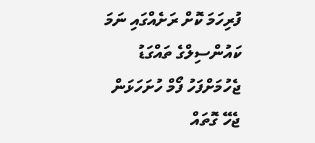ފުރިހަމަ ކޮށް ރަށެއްގައި ނަމަ ކައުންސިލްގެ ތައްގަޑު ޖެހުމަށްފަހު ފޯމް ހުށަހަޅަން ޖެހޭ ގޮތައް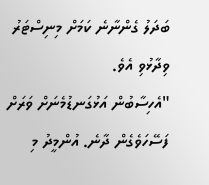ބަދަލު ގެންނާނެ ކަމަށް މިނިސްޓަރު ވިދާޅުވި އެވެ.
"އެހިސާބުން އަޅުގަނޑުމެނަށް ވަރަށް ފަސޭހަވެގެން ދާނެ. އުންމީދު މި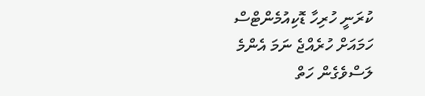ކުރަނީ ހުރިހާ ޑޮކިއުމެންޓްސް ހަމައަށް ހުރެއްޖެ ނަމަ އެންމެ ލަސްވެގެން ހަތް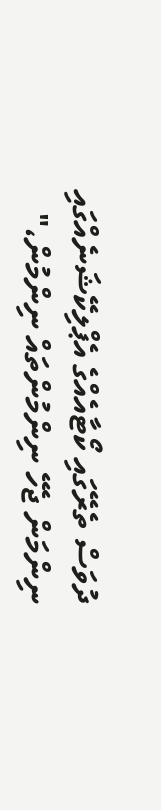ދުވަސް ތެރޭގައި ކޯޓާއެއްގެ އެޕްލިކޭޝަނެއްގައި ނިންމަން ޖެހޭ ނިންމުންތައް ނިންމުން،"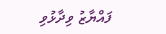ފައްޔާޒު ވިދާޅުވި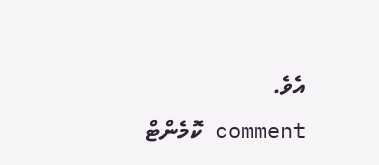އެވެ.
comment ކޮމެންޓް